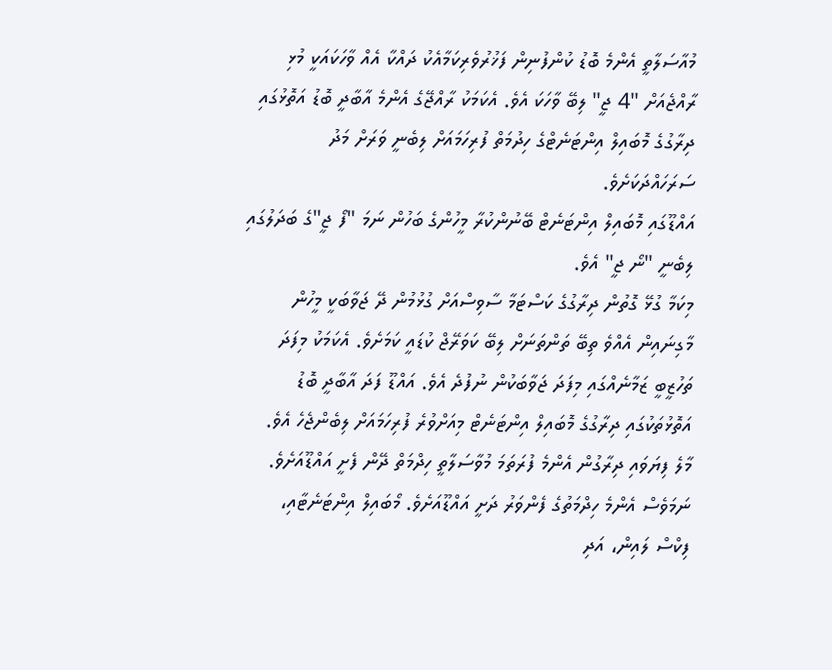މުއާސަލާތީ އެންމެ ބޮޑު ކުންފުނިން ފަޚުރުވެރިކަމާއެކު ދައްކާ އެއް ވާހަކައަކީ މުޅި ރާއްޖެއަށް "4 ޖީ" ލިބޭ ވާހަކަ އެވެ. އެކަމަކު ރާއްޖޭގެ އެންމެ އާބާދީ ބޮޑު އަތޮޅުގައި ދިރާގުގެ މޮބައިލް އިންޓަނެޓްގެ ހިދުމަތް ފުރިހަމައަށް ލިބެނީ ވަރަށް މަދު ސަރަހައްދަކަށެވެ.
އައްޑޫގައި މޮބައިލް އިންޓަނެޓް ބޭނުންކުރާ މީހުންގެ ބަހުން ނަމަ "ފޯ ޖީ"ގެ ބަދަލުގައި ލިބެނީ "ނޯ ޖީ" އެވެ.
މިކަމާ ގުޅޭ ގޮތުން ދިރާގުގެ ކަސްޓަމާ ސާވިސްއަށް ގުޅުމުން ދޭ ޖަވާބަކީ މީހުން މާގިނައިން އެއްވެ ތިބޭ ތަންތަނަށް ލިބޭ ކަވަރޭޖް ކުޑައީ ކަމަށެވެ. އެކަމަކު މިފަދަ ތަހުޒީބީ ޒަމާނެއްގައި މިފަދަ ޖަވާބަކުން ނުފުދެ އެވެ. އައްޑޫ ފަދަ އާބާދީ ބޮޑު އަތޮޅުތަކުގައި ދިރާގުގެ މޮބައިލް އިންޓަނެޓް މިއަށްވުރެ ފުރިހަމައަށް ލިބެންޖެހެ އެވެ.
މާލެ ފިޔަވައި ދިރާގުން އެންމެ ފުރަތަމަ މުވާސަލާތީ ހިދްމަތް ދޭން ފެށީ އައްޑޫއަށެވެ. ނަމަވެސް އެންމެ ހިދްމަތުގެ ފެންވަރު ދަށީ އައްޑޫއަށެވެ. މޯބައިލް އިންޓަނެޓާއި، ފިކްސް ލައިން، އަދި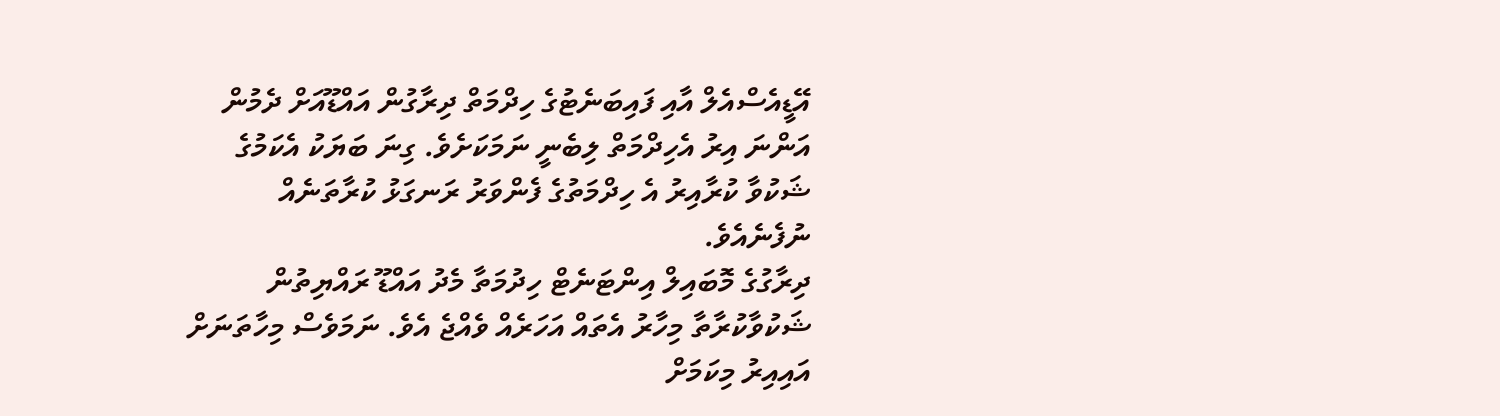އޭޑީއެސްއެލް އާއި ފައިބަނެޓުގެ ހިދްމަތް ދިރާގުން އައްޑޫއަށް ދެމުން އަންނަ އިރު އެހިދްމަތް ލިބެނީ ނަމަކަށެވެ. ގިނަ ބަޔަކު އެކަމުގެ ޝަކުވާ ކުރާއިރު އެ ހިދްމަތުގެ ފެންވަރު ރަނގަޅު ކުރާތަނެއް ނުފެނެއެވެ.
ދިރާގުގެ މޮބައިލް އިންޓަނެޓް ހިދުމަތާ މެދު އައްޑޫ ރައްޔިތުން ޝަކުވާކުރާތާ މިހާރު އެތައް އަހަރެއް ވެއްޖެ އެވެ. ނަމަވެސް މިހާތަނަށް އައިއިރު މިކަމަށް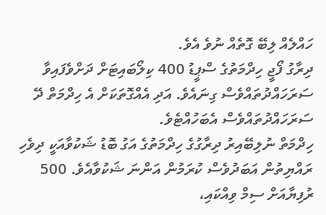ހައްލެއް ލިބޭ ގޮތެއް ނުވެ އެވެ.
ދިރާގު ފޯޖީ ހިދްމަތުގެ ސްޕީޑު 400 ކިލޯބައިޓަށް ދަށްވެފައިވާ ސަރަހައްދުތައްވެސް ގިނައެވެ. އަދި އެއްގޮތަކަށް އެ ހިދްމަތް ދޭ ސަރަހައްދުތައްވެސް އެބަހުއްޓެވެ.
ހިދްމަތް ނުލިބޭއިރު ދިރާގުގެ ހިދްމަތުގެ އަގު ބޮޑު ޝަކުވާއަކީ ދިވެހި ރައްޔިތުން އަބަދުވެސް ކުރަމުން އަންނަ ޝަކުވާއެވެ. 500 ރުފިޔާއަށް ސިމް ވިއްކައި،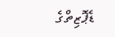ޑެޕޮޒިތްގެ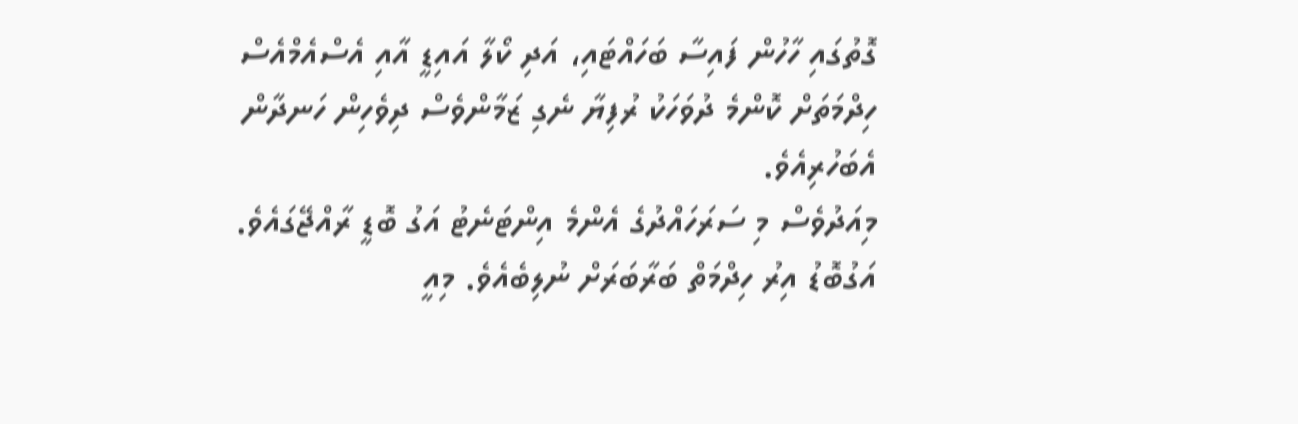ގޮތުގައި ހާހުން ފައިސާ ބަހައްޓައި، އަދި ކޯލާ އައިޑީ އާއި އެސްއެމްއެސް ހިދްމަތަށް ކޮންމެ ދުވަހަކު ރުފިޔާ ނެގި ޒަމާންވެސް ދިވެހިން ހަނދާން އެބަހުރިއެވެ.
މިއަދުވެސް މި ސަރަހައްދުގެ އެންމެ އިންޓަނެޓު އަގު ބޮޑީ ރާއްޖޭގައެވެ. އަގުބޮޑު އިރު ހިދްމަތް ބަރާބަރަށް ނުލިބެއެވެ. މިއީ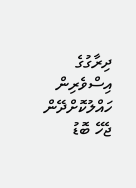ދިރާގުގެ އިސްވެރިން ހައްލުކޮށްދޭން ޖެހޭ ބޮޑު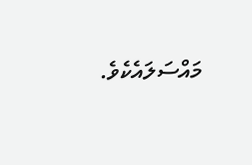މައްސަލައެކެވެ.